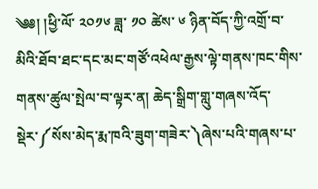༄༅། །ཕྱི་ལོ་ ༢༠༡༦ ཟླ་ ༡༠ ཚེས་ ༦ ཉིན་བོད་ཀྱི་འགྲོ་བ་མིའི་ཐོབ་ཐང་དང་མང་གཙོ་འཕེལ་རྒྱས་ལྟེ་གནས་ཁང་གིས་གནས་ཚུལ་སྤེལ་བ་ལྟར་ན། ཆེད་སྒྲིག་གླུ་གཞས་འོད་སྡེར་༼སོས་མེད་རྨ་ཁའི་ཟུག་གཟེར་༽ཞེས་པའི་གཞས་པ་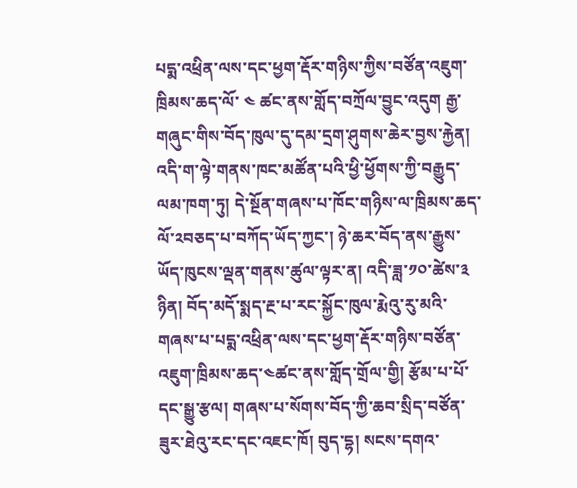པདྨ་འཕྲིན་ལས་དང་ཕྱག་རྡོར་གཉིས་ཀྱིས་བཙོན་འཇུག་ཁྲིམས་ཆད་ལོ་ ༤ ཚང་ནས་གློད་བཀྲོལ་བྱུང་འདུག རྒྱ་གཞུང་གིས་བོད་ཁུལ་དུ་དམ་དྲག་ཤུགས་ཆེར་བྱས་རྐྱེན། འདི་ག་ལྟེ་གནས་ཁང་མཚོན་པའི་ཕྱི་ཕྱོགས་ཀྱི་བརྒྱུད་ལམ་ཁག་ཏུ། དེ་སྔོན་གཞས་པ་ཁོང་གཉིས་ལ་ཁྲིམས་ཆད་ལོ་༢བཅད་པ་བཀོད་ཡོད་ཀྱང་། ཉེ་ཆར་བོད་ནས་རྒྱུས་ཡོད་ཁུངས་ལྡན་གནས་ཚུལ་ལྟར་ན། འདི་ཟླ་༡༠་ཚེས་༣ ཉིན། བོད་མདོ་སྨད་རྔ་པ་རང་སྐྱོང་ཁུལ་རྨེའུ་རུ་མའི་གཞས་པ་པདྨ་འཕྲིན་ལས་དང་ཕྱག་རྡོར་གཉིས་བཙོན་འཇུག་ཁྲིམས་ཆད་༤ཚང་ནས་གློད་གྲོལ་གྱི། རྩོམ་པ་པོ་དང་སྒྱུ་རྩལ། གཞས་པ་སོགས་བོད་ཀྱི་ཆབ་སྲིད་བཙོན་ཟུར་ཐེའུ་རང་དང་འཇང་ཁོ། བུད་དྷ། སངས་དགའ་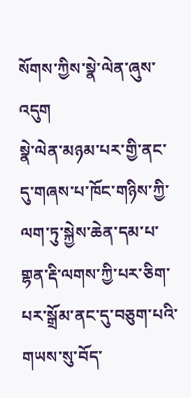སོགས་ཀྱིས་སྣེ་ལེན་ཞུས་འདུག
སྣེ་ལེན་མཉམ་པར་གྱི་ནང་དུ་གཞས་པ་ཁོང་གཉིས་ཀྱི་ལག་ཏུ་སྐྱེས་ཆེན་དམ་པ་གྷན་རྡི་ལགས་ཀྱི་པར་ཅིག་པར་སྒྲོམ་ནང་དུ་བཅུག་པའི་གཡས་སུ་བོད་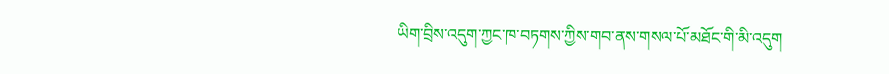ཡིག་བྲིས་འདུག་ཀྱང་ཁ་བཏགས་ཀྱིས་གབ་ནས་གསལ་པོ་མཐོང་གི་མི་འདུག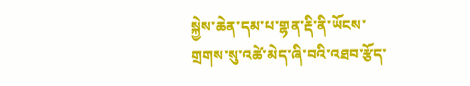སྐྱེས་ཆེན་དམ་པ་གྷན་རྡི་ནི་ཡོངས་གྲགས་སུ་འཚེ་མེད་ཞི་བའི་འཐབ་རྩོད་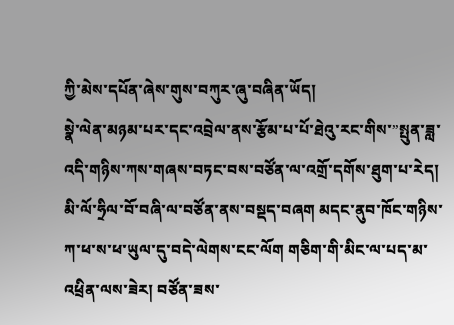ཀྱི་མེས་དཔོན་ཞེས་གུས་བཀུར་ཞུ་བཞིན་ཡོད།
སྣེ་ལེན་མཉམ་པར་དང་འབྲེལ་ནས་རྩོམ་པ་པོ་ཐེའུ་རང་གིས་”སྤུན་ཟླ་འདི་གཉིས་ཀས་གཞས་བཏང་བས་བཙོན་ལ་འགྲོ་དགོས་ཐུག་པ་རེད། མི་ལོ་ཧྲིལ་བོ་བཞི་ལ་བཙོན་ནས་བསྡད་བཞག མདང་ནུབ་ཁོང་གཉིས་ཀ་ཕ་ས་ཕ་ཡུལ་དུ་བདེ་ལེགས་ངང་ལོག གཅིག་གི་མིང་ལ་པད་མ་འཕྲིན་ལས་ཟེར། བཙོན་ཟས་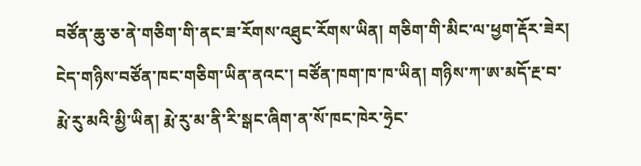བཙོན་ཆུ་ཅ་ནེ་གཅིག་གི་ནང་ཟ་རོགས་འཐུང་རོགས་ཡིན། གཅིག་གི་མིང་ལ་ཕྱག་རྡོར་ཟེར། ངེད་གཉིས་བཙོན་ཁང་གཅིག་ཡིན་ནའང་། བཙོན་ཁག་ཁ་ཁ་ཡིན། གཉིས་ཀ་ཨ་མདོ་རྔ་བ་རྨེ་རུ་མའི་མྱི་ཡིན། རྨེ་རུ་མ་ནི་རི་སྒང་ཞིག་ན་སོ་ཁང་ཁེར་ཧྲེང་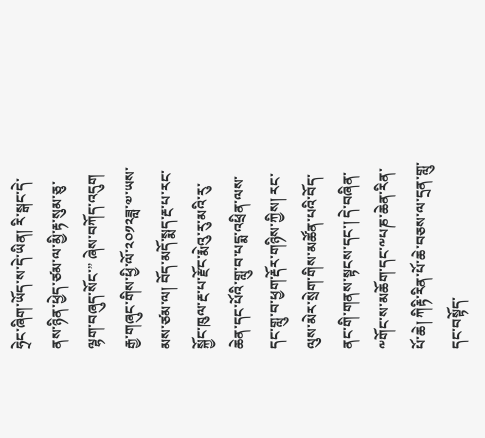ཧྲེང་ཞིག་ཡོད་ས་དེ་ཡིན། རི་སྒང་དེ་ནས་ཉིན་ཕྱེད་ཙམ་ལ་མྱི་རྟ་སུམ་ཅུ་ལྷག་བཞུད་སོང་” ཞེས་བཀོད་འདུག རྒྱ་གཞུང་གིས་ཕྱི་ལོ་༢༠༡༢ཟླ་༧་ཡས་མས་ཙམ་ལ། བོད་མདོ་སྨད་རྔ་པ་རང་སྐྱོང་ཁུལ་རྔ་པ་རྫོང་རྨེའུ་རུ་མའི་རུ་ཆེན་དང་པོའི་གླུ་བ་པདྨ་འཕྲིན་ལས་དང་གླུ་བ་ཕྱག་རྡོར་གཉིས་ཀྱིས། རང་ལུས་མེར་སྲེག་གིས་མཚོན་པའི་བོད་ནང་གི་གནས་སྟངས་དང་། དེ་བཞིན་༸གོང་ས་མཆོག་དང་༸པཎ་ཆེན་རིན་པོ་ཆེ། ཀིརྟི་རིན་པོ་ཆེ་བཅས་ལ་དྲན་གླུ་དང་བསྟོད་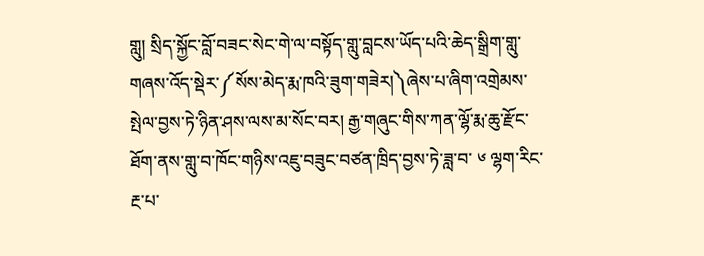གླུ། སྲིད་སྐྱོང་བློ་བཟང་སེང་གེ་ལ་བསྟོད་གླུ་བླངས་ཡོད་པའི་ཆེད་སྒྲིག་གླུ་གཞས་འོད་སྡེར་༼སོས་མེད་རྨ་ཁའི་ཟུག་གཟེར།༽ཞེས་པ་ཞིག་འགྲེམས་སྤེལ་བྱས་ཏེ་ཉིན་ཤས་ལས་མ་སོང་བར། རྒྱ་གཞུང་གིས་ཀན་ལྷོ་རྨ་ཆུ་རྫོང་ཐོག་ནས་གླུ་བ་ཁོང་གཉིས་འཇུ་བཟུང་བཙན་ཁྲིད་བྱས་ཏེ་ཟླ་བ་ ༦ ལྷག་རིང་རྔ་པ་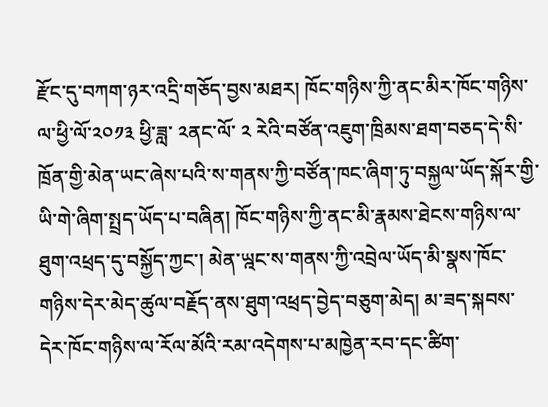རྫོང་དུ་བཀག་ཉར་འདྲི་གཅོད་བྱས་མཐར། ཁོང་གཉིས་ཀྱི་ནང་མིར་ཁོང་གཉིས་ལ་ཕྱི་ལོ་༢༠༡༣ ཕྱི་ཟླ་ ༢ནང་ལོ་ ༢ རེའི་བཙོན་འཇུག་ཁྲིམས་ཐག་བཅད་དེ་སི་ཁྲོན་གྱི་མེན་ཡང་ཞེས་པའི་ས་གནས་ཀྱི་བཙོན་ཁང་ཞིག་ཏུ་བསྐྱལ་ཡོད་སྐོར་གྱི་ཡི་གེ་ཞིག་སྤྲད་ཡོད་པ་བཞིན། ཁོང་གཉིས་ཀྱི་ནང་མི་རྣམས་ཐེངས་གཉིས་ལ་ཐུག་འཕྲད་དུ་བསྐྱོད་ཀྱང་། མེན་ཡྰང་ས་གནས་ཀྱི་འབྲེལ་ཡོད་མི་སྣས་ཁོང་གཉིས་དེར་མེད་ཚུལ་བརྗོད་ནས་ཐུག་འཕྲད་བྱེད་བཅུག་མེད། མ་ཟད་སྐབས་ དེར་ཁོང་གཉིས་ལ་རོལ་མོའི་རམ་འདེགས་པ་མཁྱེན་རབ་དང་ཚིག་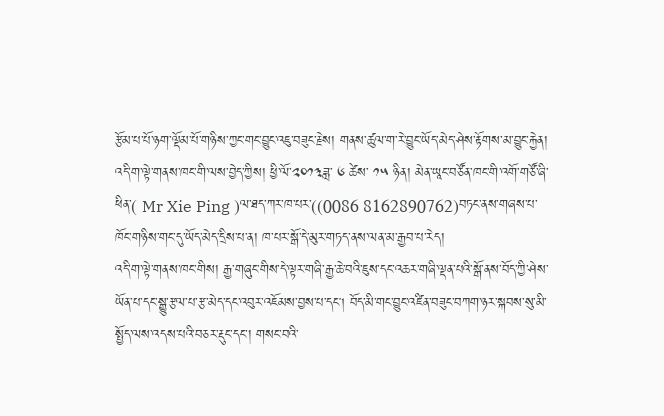རྩོམ་པ་པོ་ཉག་ལྡོམ་པོ་གཉིས་ཀྱང་གང་བྱུང་འཇུ་བཟུང་རྗེས། གནས་ཚུལ་ག་རེ་བྱུང་ཡོད་མེད་ཤེས་རྟོགས་མ་བྱུང་རྐྱེན།
འདི་ག་ལྟེ་གནས་ཁང་གི་ལས་བྱེད་ཀྱིས། ཕྱི་ལོ་༢༠༡༣ཟླ་ ༦ ཚེས་ ༡༥ ཉིན། མེན་ཡཱང་བཙོན་ཁང་གི་འགོ་གཙོ་ཞི་ཕིན་( Mr Xie Ping )ལ་ཐད་ཀར་ཁ་པར་((0086 8162890762)བཏང་ནས་གཞས་པ་ཁོང་གཉིས་གང་དུ་ཡོད་མེད་དྲིས་པ་ན། ཁ་པར་སྒོ་དེ་མུར་གཏད་ནས་ལན་མ་རྒྱབ་པ་རེད།
འདི་ག་ལྟེ་གནས་ཁང་གིས། རྒྱ་གཞུང་གིས་དེ་ལྟར་གཞི་རྒྱ་ཆེ་བའི་ཇུས་དང་འཆར་གཞི་ལྡན་པའི་སྒོ་ནས་བོད་ཀྱི་ཤེས་ཡོན་པ་དང་སྒྱུ་རྩལ་པ་རྩ་མེད་དང་འབུར་འཇོམས་བྱས་པ་དང། བོད་མི་གང་བྱུང་འཛིན་བཟུང་བཀག་ཉར་སྐབས་སུ་མི་སྤྱོད་ལས་འདས་པའི་བཅར་རྡུང་དང་། གསང་བའི་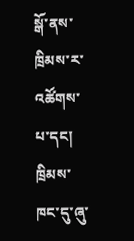སྒོ་ནས་ཁྲིམས་ར་འཚོགས་པ་དང། ཁྲིམས་ཁང་དུ་ཞུ་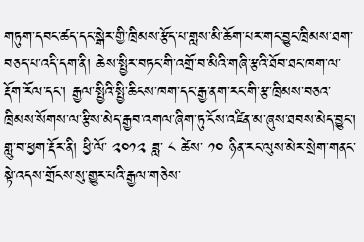གཏུག་དབང་ཚད་དང་སྒེར་གྱི་ཁྲིམས་རྩོད་པ་གླས་མི་ཆོག་པར་གང་བྱུང་ཁྲིམས་ཐག་བཅད་པ་འདི་དག་ནི། ཆེས་སྤྱིར་བཏང་གི་འགྲོ་བ་མིའི་གཞི་རྩའི་ཐོབ་ཐང་ཁག་ལ་རྡོག་རོལ་དང་། རྒྱལ་སྤྱིའི་སྤྱི་ཆིངས་ཁག་དང་རྒྱ་ནག་རང་གི་རྩ་ཁྲིམས་བཅའ་ཁྲིམས་སོགས་ལ་རྩིས་མེད་རྒྱབ་འགལ་ཞིག་ཏུ་ངོས་འཛིན་མ་ཞུས་ཐབས་མེད་བྱུང་།
གླུ་བ་ཕྱག་རྡོར་ནི། ཕྱི་ལོ་ ༢༠༡༢ ཟླ་ ༨ ཚེས་ ༡༠ ཉིན་རང་ལུས་མེར་སྲེག་གནང་སྟེ་འདས་གྲོངས་སུ་གྱུར་པའི་རྒྱལ་གཅེས་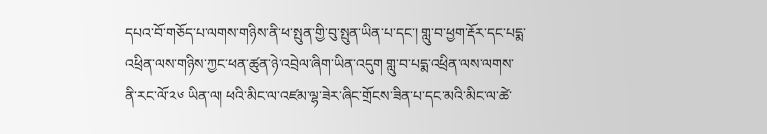དཔའ་བོ་གཅོད་པ་ལགས་གཉིས་ནི་ཕ་སྤུན་གྱི་བུ་སྤུན་ཡིན་པ་དང་། གླུ་བ་ཕྱག་རྡོར་དང་པདྨ་འཕྲིན་ལས་གཉིས་ཀྱང་ཕན་ཚུན་ཉེ་འབྲེལ་ཞིག་ཡིན་འདུག གླུ་བ་པདྨ་འཕྲིན་ལས་ལགས་ནི་རང་ལོ་༢༦ ཡིན་ལ། ཕའི་མིང་ལ་འཛམ་ལྷ་ཟེར་ཞིང་གྲོངས་ཟིན་པ་དང་མའི་མིང་ལ་ཚེ་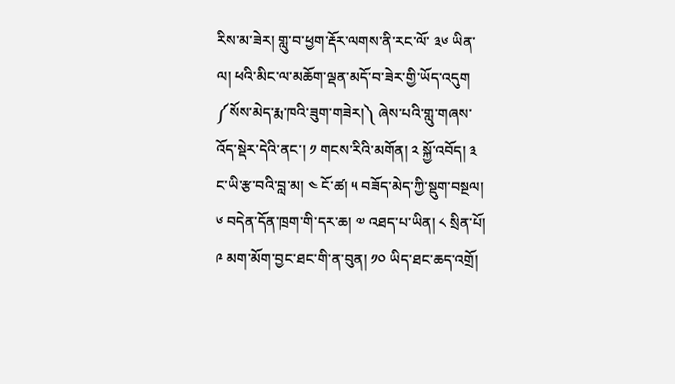རིས་མ་ཟེར། གླུ་བ་ཕྱག་རྡོར་ལགས་ནི་རང་ལོ་ ༣༦ ཡིན་ལ། ཕའི་མིང་ལ་མཆོག་ལྡན་མདོ་བ་ཟེར་གྱི་ཡོད་འདུག
༼སོས་མེད་རྨ་ཁའི་ཟུག་གཟེར།༽ ཞེས་པའི་གླུ་གཞས་འོད་སྡེར་དེའི་ནང་། ༡ གངས་རིའི་མགོན། ༢ སྐྱོ་འབོད། ༣ ང་ཡི་རྩ་བའི་བླ་མ། ༤ ངོ་ཚ། ༥ བཟོད་མེད་ཀྱི་སྡུག་བསྔལ། ༦ བདེན་དོན་ཁྲག་གི་དར་ཆ། ༧ འཐད་པ་ཡིན། ༨ སྲིན་པོ། ༩ མག་མོག་བྱང་ཐང་གི་ན་བུན། ༡༠ ཡིད་ཐང་ཆད་འགྲོ།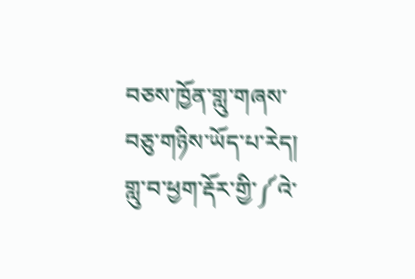བཅས་ཁྱོན་གླུ་གཞས་བཅུ་གཉིས་ཡོད་པ་རེད།
གླུ་བ་ཕྱག་རྡོར་གྱི་༼འེ་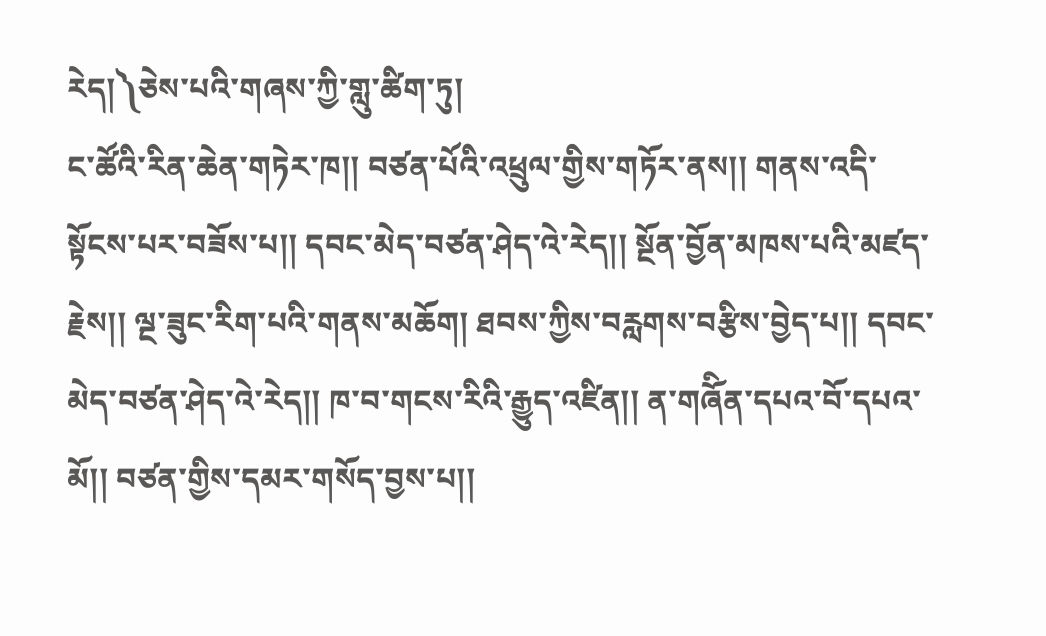རེད།༽ཅེས་པའི་གཞས་ཀྱི་གླུ་ཚིག་ཏུ།
ང་ཚོའི་རིན་ཆེན་གཏེར་ཁ།། བཙན་པོའི་འཕྲུལ་གྱིས་གཏོར་ནས།། གནས་འདི་སྟོངས་པར་བཟོས་པ།། དབང་མེད་བཙན་ཤེད་འེ་རེད།། སྔོན་བྱོན་མཁས་པའི་མཛད་རྗེས།། ལྔ་ཟུང་རིག་པའི་གནས་མཆོག། ཐབས་ཀྱིས་བརླགས་བརྩིས་བྱེད་པ།། དབང་མེད་བཙན་ཤེད་འེ་རེད།། ཁ་བ་གངས་རིའི་རྒྱུད་འཛིན།། ན་གཞོིན་དཔའ་བོ་དཔའ་མོ།། བཙན་གྱིས་དམར་གསོད་བྱས་པ།།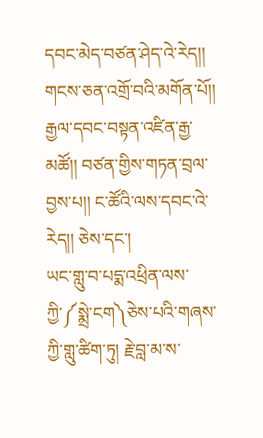དབང་མེད་བཙན་ཤེད་འེ་རེད།། གངས་ཅན་འགྲོ་བའི་མགོན་པོ།། རྒྱལ་དབང་བསྟན་འཛིན་རྒྱ་མཚོ།། བཙན་གྱིས་གཏན་བྲལ་བྱས་པ།། ང་ཚོའི་ལས་དབང་འེ་རེད།། ཅེས་དང་།
ཡང་གླུ་བ་པདྨ་འཕྲིན་ལས་ཀྱི་༼སྨྲེ་ངག༽ཅེས་པའི་གཞས་ཀྱི་གླུ་ཚིག་ཏུ། རྗེ་བླ་མ་ས་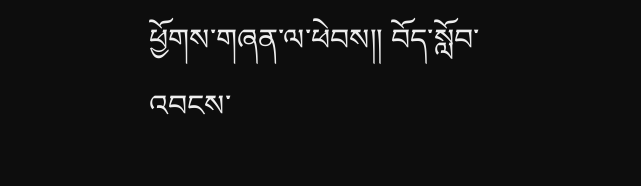ཕྱོགས་གཞན་ལ་ཕེབས།། བོད་སློབ་འབངས་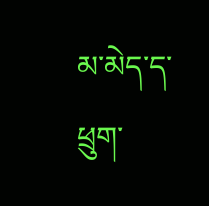མ་མེད་ད་ཕྲུག་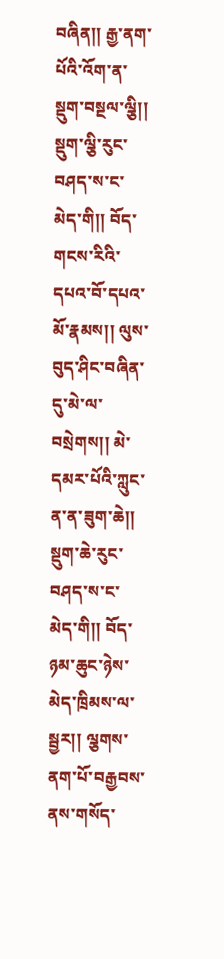བཞིན།། རྒྱ་ནག་པོའི་འོག་ན་སྡུག་བསྔལ་ལྕི།། སྡུག་ལྕི་རུང་བཤད་ས་ང་མེད་གི།། བོད་གངས་རིའི་དཔའ་བོ་དཔའ་མོ་རྣམས།། ལུས་བུད་ཤིང་བཞིན་དུ་མེ་ལ་བསྲེགས།། མེ་དམར་པོའི་ཀླུང་ན་ན་ཟུག་ཆེ།། སྡུག་ཆེ་རུང་བཤད་ས་ང་མེད་གི།། བོད་ཉམ་ཆུང་ཉེས་མེད་ཁྲིམས་ལ་སྦྱར།། ལྕགས་ནག་པོ་བརྒྱབས་ནས་གསོད་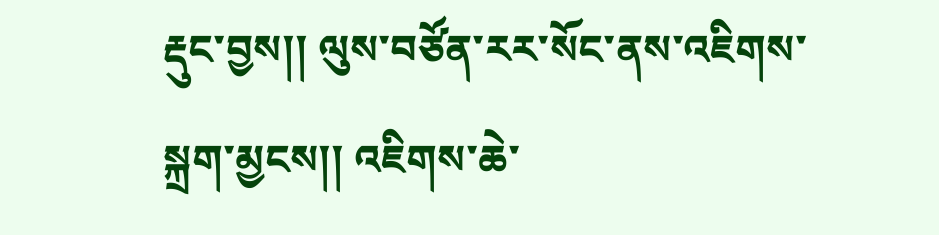རྡུང་བྱས།། ལུས་བཙོན་རར་སོང་ནས་འཇིགས་སྐྲག་མྱངས།། འཇིགས་ཆེ་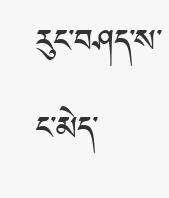རུང་བཤད་ས་ང་མེད་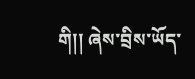གི།། ཞེས་བྲིས་ཡོད་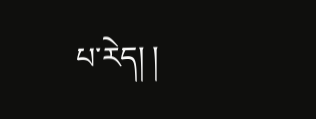པ་རེད། །